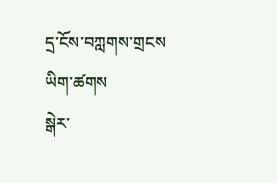དྲ་ངོས་བཀླགས་གྲངས
ཡིག་ཚགས
སྒེར་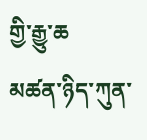གྱི་རྒྱུ་ཆ
མཚན་ཉིད་ཀུན་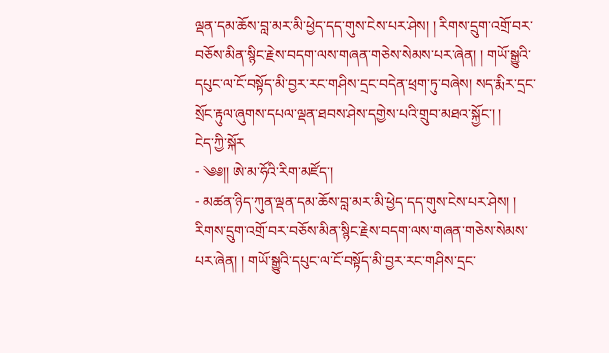ལྡན་དམ་ཆོས་བླ་མར་མི་ཕྱེད་དད་གུས་ངེས་པར་ཤེས། ། རིགས་དྲུག་འགྲོ་བར་བཅོས་མིན་སྙིང་རྗེས་བདག་ལས་གཞན་གཅེས་སེམས་པར་ཞེན། ། གཡོ་སྒྱུའི་དཔུང་ལ་ངོ་བསྟོད་མི་བྱར་རང་གཤིས་དྲང་བདེན་ཕྲག་ཏུ་བཞེས། སད་རྨིར་དྲང་སྲོང་རྟུལ་ཞུགས་དཔལ་ལྡན་ཐབས་ཤེས་དགྱེས་པའི་གྲུབ་མཐའ་སྐྱོང་། །
ངེད་ཀྱི་སྐོར
- ༄༅།། ཨེ་མ་ཧོའི་རིག་མཛོད་།
- མཚན་ཉིད་ཀུན་ལྡན་དམ་ཆོས་བླ་མར་མི་ཕྱེད་དད་གུས་ངེས་པར་ཤེས། ། རིགས་དྲུག་འགྲོ་བར་བཅོས་མིན་སྙིང་རྗེས་བདག་ལས་གཞན་གཅེས་སེམས་པར་ཞེན། ། གཡོ་སྒྱུའི་དཔུང་ལ་ངོ་བསྟོད་མི་བྱར་རང་གཤིས་དྲང་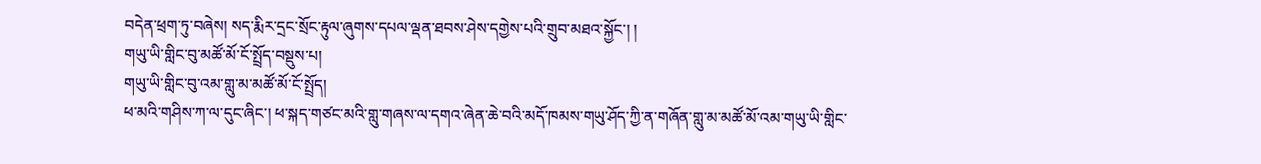བདེན་ཕྲག་ཏུ་བཞེས། སད་རྨིར་དྲང་སྲོང་རྟུལ་ཞུགས་དཔལ་ལྡན་ཐབས་ཤེས་དགྱེས་པའི་གྲུབ་མཐའ་སྐྱོང་། །
གཡུ་ཡི་གླིང་བུ་མཚོ་མོ་ངོ་སྤྲོད་བསྡུས་པ།
གཡུ་ཡི་གླིང་བུ་འམ་གླུ་མ་མཚོ་མོ་ངོ་སྤྲོད།
ཕ་མའི་གཤིས་ཀ་ལ་དུང་ཞིང་། ཕ་སྐད་གཙང་མའི་གླུ་གཞས་ལ་དགའ་ཞེན་ཆེ་བའི་མདོ་ཁམས་གཡུ་ཤོད་ཀྱི་ན་གཞོན་གླུ་མ་མཚོ་མོ་འམ་གཡུ་ཡི་གླིང་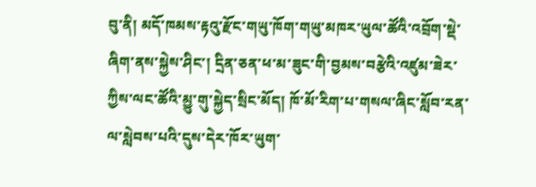བུ་ནི། མདོ་ཁམས་རྟའུ་རྫོང་གཡུ་ཁོག་གཡུ་མཁར་ཡུལ་ཚོའི་འབྲོག་སྡེ་ཞིག་ནས་སྐྱེས་ཤིང་། དྲིན་ཅན་ཕ་མ་ཟུང་གི་བྱམས་བརྩེའི་འཛུམ་ཟེར་ཀྱིས་ལང་ཚོའི་མྱུ་གུ་སྐྱེད་སྲིང་མོད། ཁོ་མོ་རིག་པ་གསལ་ཞིང་སློབ་རན་ལ་སླེབས་པའི་དུས་དེར་ཁོར་ཡུག་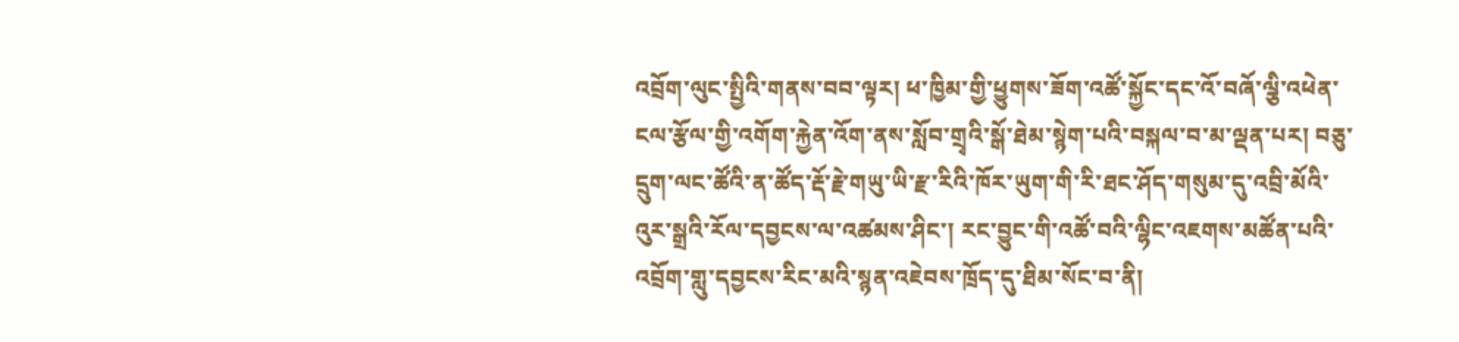འབྲོག་ལུང་སྤྱིའི་གནས་བབ་ལྟར། ཕ་ཁྱིམ་གྱི་ཕྱུགས་ཟོག་འཚོ་སྐྱོང་དང་འོ་བཞོ་ལྕི་འཕེན་ངལ་རྩོལ་གྱི་འགོག་རྐྱེན་འོག་ནས་སློབ་གྲྭའི་སྒོ་ཐེམ་སྙེག་པའི་བསྐལ་བ་མ་ལྡན་པར། བཅུ་དྲུག་ལང་ཚོའི་ན་ཚོད་རྡོ་རྗེ་གཡུ་ཡི་རྫ་རིའི་ཁོར་ཡུག་གི་རི་ཐང་ཤོད་གསུམ་དུ་འབྲི་མོའི་འུར་སྒྲའི་རོལ་དབྱངས་ལ་འཚམས་ཤིང་། རང་བྱུང་གི་འཚོ་བའི་ལྷིང་འཇགས་མཚོན་པའི་འབྲོག་གླུ་དབྱངས་རིང་མའི་སྙན་འཇེབས་ཁྲོད་དུ་ཐིམ་སོང་བ་ནི།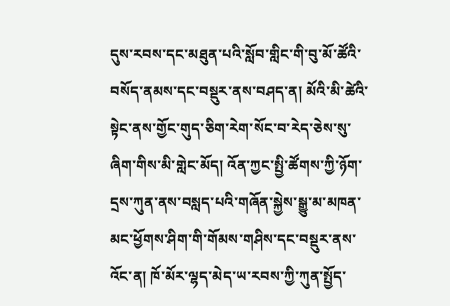དུས་རབས་དང་མཐུན་པའི་སློབ་གླིང་གི་བུ་མོ་ཚོའི་བསོད་ནམས་དང་བསྡུར་ནས་བཤད་ན། མོའི་མི་ཚེའི་སྟེང་ནས་གྱོང་གུད་ཅིག་རེག་སོང་བ་རེད་ཅེས་སུ་ཞིག་གིས་མི་གླེང་མོད། འོན་ཀྱང་སྤྱི་ཚོགས་ཀྱི་ཉོག་དྲས་ཀུན་ནས་བསླད་པའི་གཞོན་སྐྱེས་སྒྱུ་མ་མཁན་མང་ཕྱོགས་ཤིག་གི་གོམས་གཤིས་དང་བསྡུར་ནས་འོང་ན། ཁོ་མོར་ལྷད་མེད་ཡ་རབས་ཀྱི་ཀུན་སྤྱོད་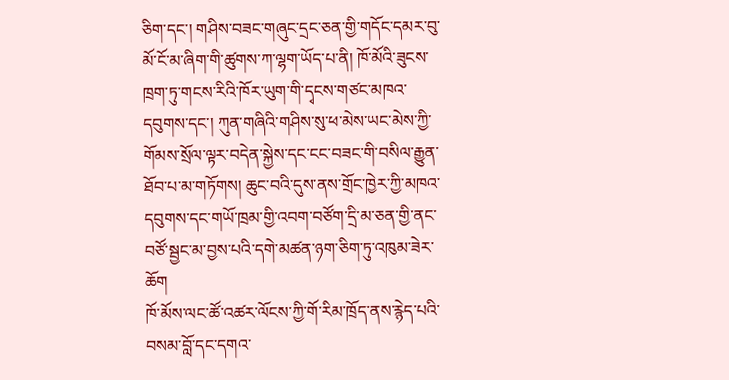ཅིག་དང་། གཤིས་བཟང་གཞུང་དྲང་ཅན་གྱི་གདོང་དམར་བུ་མོ་ངོ་མ་ཞིག་གི་ཚུགས་ཀ་ལྷག་ཡོད་པ་ནི། ཁོ་མོའི་ཟུངས་ཁྲག་ཏུ་གངས་རིའི་ཁོར་ཡུག་གི་དྭངས་གཙང་མཁའ་དབུགས་དང་། ཀུན་གཞིའི་གཤིས་སུ་ཕ་མེས་ཡང་མེས་ཀྱི་གོམས་སྲོལ་ལྟར་བདེན་སྐྱེས་དང་ངང་བཟང་གི་བསིལ་རྒྱུན་ཐོབ་པ་མ་གཏོགས། ཆུང་བའི་དུས་ནས་གྲོང་ཁྱེར་ཀྱི་མཁའ་དབུགས་དང་གཡོ་ཁྲམ་གྱི་འབག་བཙོག་དྲི་མ་ཅན་གྱི་ནང་བཙོ་སྦྱང་མ་བྱས་པའི་དགེ་མཚན་ཉག་ཅིག་ཏུ་འཁུམ་ཟེར་ཆོག
ཁོ་མོས་ལང་ཚོ་འཚར་ལོངས་ཀྱི་གོ་རིམ་ཁྲོད་ནས་རྙེད་པའི་བསམ་བློ་དང་དགའ་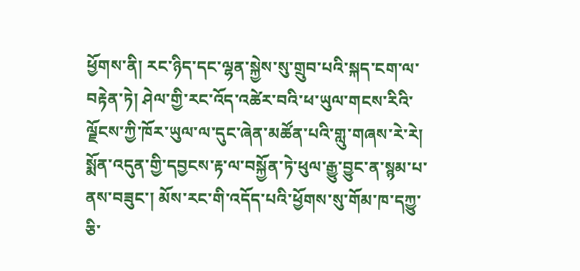ཕྱོགས་ནི། རང་ཉིད་དང་ལྷན་སྐྱེས་སུ་གྲུབ་པའི་སྐད་ངག་ལ་བརྟེན་ཏེ། ཤེལ་གྱི་རང་འོད་འཚེར་བའི་ཕ་ཡུལ་གངས་རིའི་ལྗོངས་ཀྱི་ཁོར་ཡུལ་ལ་དུང་ཞེན་མཚོན་པའི་གླུ་གཞས་རེ་རེ། སྨོན་འདུན་གྱི་དབྱངས་རྟ་ལ་བསྐྱོན་ཏེ་ཕུལ་རྒྱུ་བྱུང་ན་སྙམ་པ་ནས་བཟུང་། མོས་རང་གི་འདོད་པའི་ཕྱོགས་སུ་གོམ་ཁ་དཀྱུ་ཅི་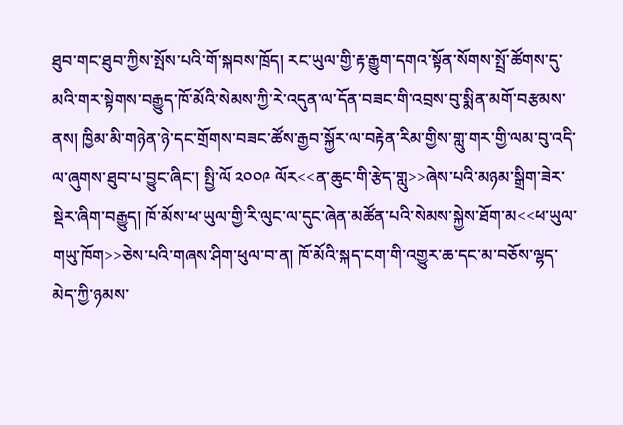ཐུབ་གང་ཐུབ་ཀྱིས་སྤོས་པའི་གོ་སྐབས་ཁྲོད། རང་ཡུལ་གྱི་རྟ་རྒྱུག་དགའ་སྟོན་སོགས་སྤྲོ་ཚོགས་དུ་མའི་གར་སྟེགས་བརྒྱུད་ཁོ་མོའི་སེམས་ཀྱི་རེ་འདུན་ལ་དོན་བཟང་གི་འབྲས་བུ་སྨིན་མགོ་བརྩམས་ནས། ཁྱིམ་མི་གཉེན་ཉེ་དང་གྲོགས་བཟང་ཚོས་རྒྱབ་སྐྱོར་ལ་བརྟེན་རིམ་གྱིས་གླུ་གར་གྱི་ལམ་བུ་འདི་ལ་ཞུགས་ཐུབ་པ་བྱུང་ཞིང་། སྤྱི་ལོ ༢༠༠༩ ལོར<<ན་ཆུང་གི་རྩེད་གླུ>>ཞེས་པའི་མཉམ་སྒྲིག་ཟེར་སྡེར་ཞིག་བརྒྱུད། ཁོ་མོས་ཕ་ཡུལ་གྱི་རི་ལུང་ལ་དུང་ཞེན་མཚོན་པའི་སེམས་སྐྱེས་ཐོག་མ<<ཕ་ཡུལ་གཡུ་ཁོག>>ཅེས་པའི་གཞས་ཤིག་ཕུལ་བ་ན། ཁོ་མོའི་སྐད་ངག་གི་འགྱུར་ཆ་དང་མ་བཅོས་ལྷད་མེད་ཀྱི་ཉམས་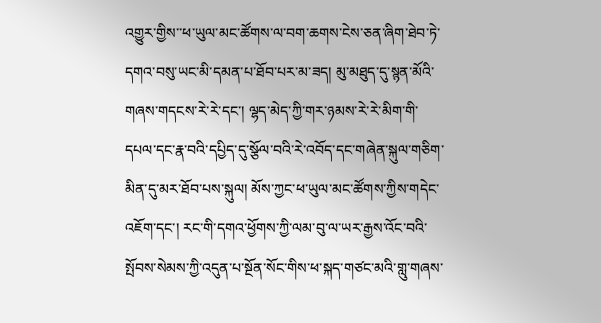འགྱུར་གྱིས་་ཕ་ཡུལ་མང་ཚོགས་ལ་བག་ཆགས་ངེས་ཅན་ཞིག་ཐེབ་ཏེ་དགའ་བསུ་ཡང་མི་དམན་པ་ཐོབ་པར་མ་ཟད། མུ་མཐུད་དུ་སྙན་མོའི་གཞས་གདངས་རེ་རེ་དང་། ལྷད་མེད་ཀྱི་གར་ཉམས་རེ་རེ་མིག་གི་དཔལ་དང་རྣ་བའི་དཔྱིད་དུ་སྩོལ་བའི་རེ་འབོད་དང་གཞེན་སྐུལ་གཅིག་མིན་དུ་མར་ཐོབ་པས་སྐུལ། མོས་ཀྱང་ཕ་ཡུལ་མང་ཚོགས་ཀྱིས་གདེང་འཇོག་དང་། རང་གི་དགའ་ཕྱོགས་ཀྱི་ལམ་བུ་ལ་ཡར་རྒྱས་འོང་བའི་སྤོབས་སེམས་ཀྱི་འདུན་པ་སྔོན་སོང་གིས་ཕ་སྐད་གཙང་མའི་གླུ་གཞས་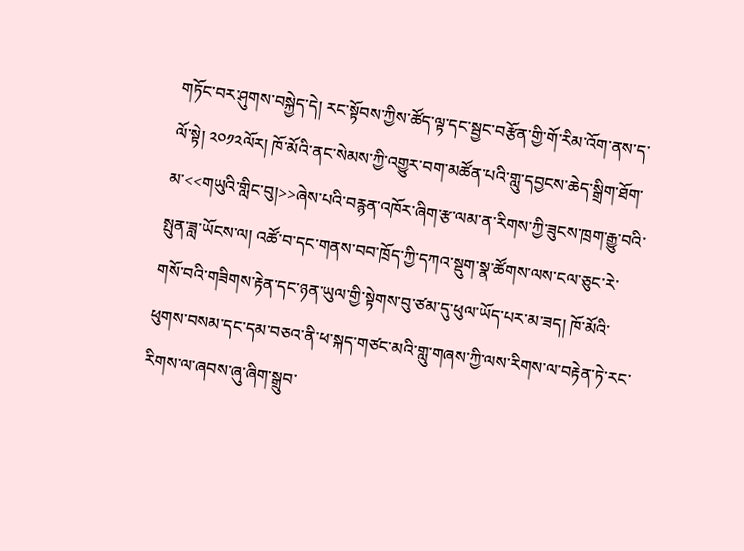གཏོང་བར་ཤུགས་བསྐྱེད་དེ། རང་སྟོབས་ཀྱིས་ཚོད་ལྟ་དང་སྦྱང་བརྩོན་གྱི་གོ་རིམ་འོག་ནས་ད་ལོ་སྟེ། ༢༠༡༢ལོར། ཁོ་མོའི་ནང་སེམས་ཀྱི་འགྱུར་བག་མཚོན་པའི་གླུ་དབྱངས་ཆེད་སྒྲིག་ཐོག་མ་<<གཡུའི་གླིང་བུ།>>ཞེས་པའི་བརྙན་འཁོར་ཞིག་རྩ་ལམ་ན་རིགས་ཀྱི་ཟུངས་ཁྲག་རྒྱུ་བའི་སྤུན་ཟླ་ཡོངས་ལ། འཚོ་བ་དང་གནས་བབ་ཁྲོད་ཀྱི་དཀའ་སྡུག་སྣ་ཚོགས་ལས་ངལ་ཅུང་རེ་གསོ་བའི་གཟིགས་རྟེན་དང་ཉན་ཡུལ་གྱི་སྟེགས་བུ་ཙམ་དུ་ཕུལ་ཡོད་པར་མ་ཟད། ཁོ་མོའི་ཕུགས་བསམ་དང་དམ་བཅའ་ནི་ཕ་སྐད་གཙང་མའི་གླུ་གཞས་ཀྱི་ལས་རིགས་ལ་བརྟེན་ཏེ་རང་རིགས་ལ་ཞབས་ཞུ་ཞིག་སྒྲུབ་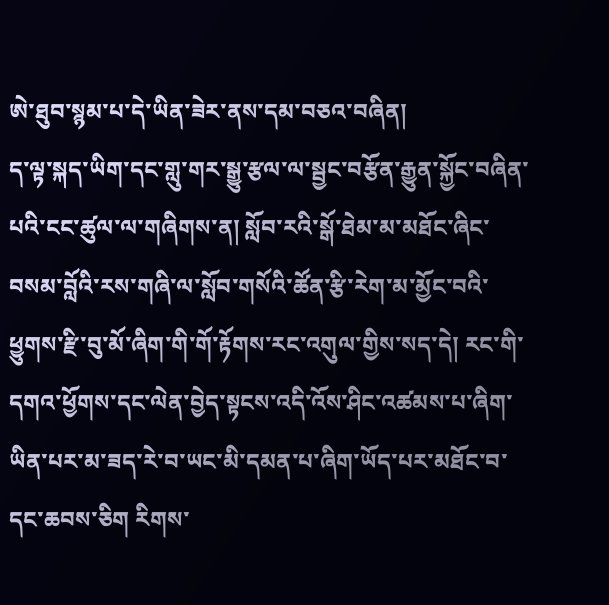ཨེ་ཐུབ་སྙམ་པ་དེ་ཡིན་ཟེར་ནས་དམ་བཅའ་བཞིན།
ད་ལྟ་སྐད་ཡིག་དང་གླུ་གར་སྒྱུ་རྩལ་ལ་སྦྱང་བརྩོན་རྒྱུན་སྐྱོང་བཞིན་པའི་ངང་ཚུལ་ལ་གཞིགས་ན། སློབ་རའི་སྒོ་ཐེམ་མ་མཐོང་ཞིང་བསམ་བློའི་རས་གཞི་ལ་སློབ་གསོའི་ཚོན་རྩི་རེག་མ་མྱོང་བའི་ཕྱུགས་རྫི་བུ་མོ་ཞིག་གི་གོ་རྟོགས་རང་འགུལ་གྱིས་སད་དེ། རང་གི་དགའ་ཕྱོགས་དང་ལེན་བྱེད་སྟངས་འདི་འོས་ཤིང་འཚམས་པ་ཞིག་ཡིན་པར་མ་ཟད་རེ་བ་ཡང་མི་དམན་པ་ཞིག་ཡོད་པར་མཐོང་བ་དང་ཆབས་ཅིག རིགས་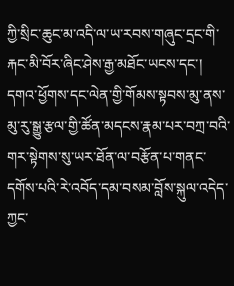ཀྱི་སྲིང་ཆུང་མ་འདི་ལ་ཡ་རབས་གཞུང་དྲང་གི་རྐང་མི་བོར་ཞིང་ཤེས་རྒྱ་མཐོང་ཡངས་དང་། དགའ་ཕྱོགས་དང་ལེན་གྱི་གོམས་སྟབས་མུ་ནས་མུ་རུ་སྒྱུ་རྩལ་གྱི་ཚོན་མདངས་རྣམ་པར་བཀྲ་བའི་གར་སྟེགས་སུ་ཡར་ཐོན་ལ་བརྩོན་པ་གནང་དགོས་པའི་རེ་འབོད་དམ་བསམ་བློས་སྐུལ་འདེད་ཀྱང་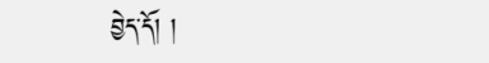བྱེད་དོ། །